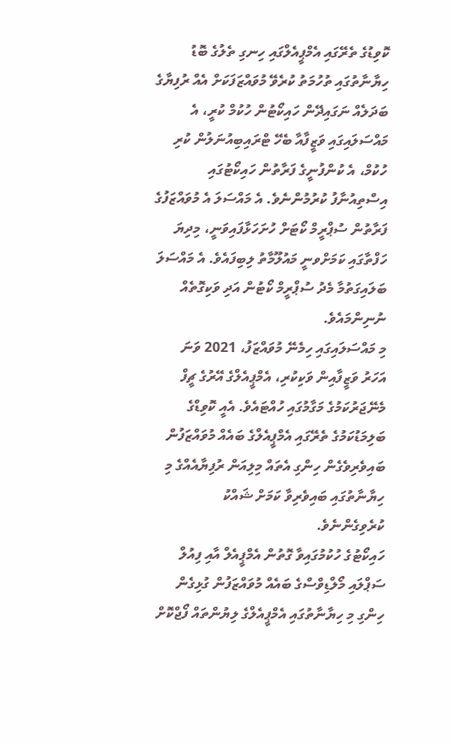ކޮވިޑުގެ ތެރޭގައި އެމްޕީއެލްގައި ހިނގި ތެލުގެ ބޮޑު ހިޔާނާތުގައި ތުހުމަތު ކުރެވޭ މުވައްޒަފަކަށް އެއް ރުފިޔާގެ ބަދަލެއް ނަގައިދޭން ހައިކޯޓުން ހުކުމް ކުރީ، އެ މައްސަލައިގައި ވަޒީފާއާ ބެހޭ ޓްރައިބިއުނަލުން ކުރި ހުކުމް، އެ ކުންފުނީގެ ފަރާތުން ހައިކޯޓުގައި އިސްތިއުނާފު ކުރުމުންނެވެ. އެ މައްސަލަ އެ މުވައްޒަފުގެ ފަރާތުން ސުޕްރީމް ކޯޓަށް ހުށަހަޅާފައިވަނީ، މިދިޔަ ހަފްތާގައި ކަމަށްވނީ މައުލޫމާތު ލިބިފައެވެ. އެ މައްސަލަ ބަލައިގަތުމާ މެދު ސުޕްރީމް ކޯޓުން އަދި ވަކިގޮތެއް ނުނިންމައެވެ.
މި މައްސަލައިގައި ހިމެނޭ މުވައްޒަފު، 2021 ވަނަ އަހަރު ވަޒީފާއިން ވަކިކުރި، އެމްޕީއެލްގެ އޭރުގެ ޗީފް މެނޭޖަރުކަމުގެ މަގާމުގައި ހުއްޓައެވެ. އެއީ ކޮވިޑްގެ ބަލިމަޑުކަމުގެ ތެރޭގައި އެމްޕީއެލްގެ ބައެއް މުވައްޒަފުން ބައިވެރިވެގެން ހިންގި އެތައް މިލިއަން ރުފިޔާއެއްގެ މި ހިޔާނާތުގައި ބައިވެރިވާ ކަމަށް ޝައްކު ކުރެވިގެންނެވެ.
ހައިކޯޓުގެ ހުކުމުގައިވާ ގޮތުން އެމްޕީއެލް އާއި ފިއުލް ސަޕްލައި މޯލްޑިވްސްގެ ބައެއް މުވައްޒަފުން ގުޅިގެން ހިންގި މި ހިޔާނާތުގައި އެމްޕީއެލްގެ ލިޔުންތައް ފޯޖްކޮށް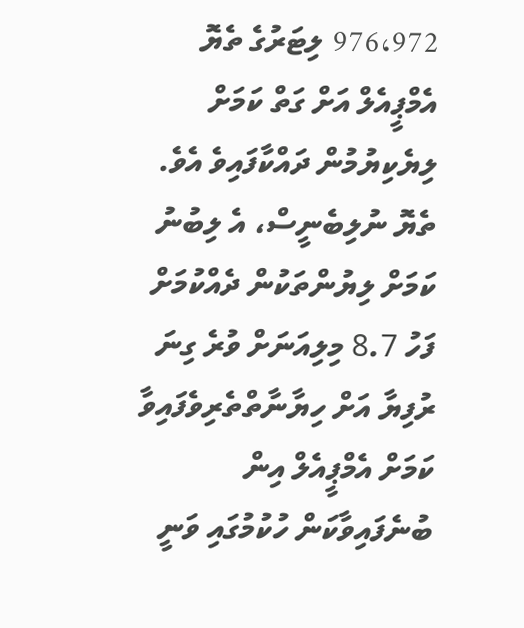976،972 ލިޓަރުގެ ތެޔޮ އެމްޕީއެލް އަށް ގަތް ކަމަށް ލިޔެކިޔުމުން ދައްކާފައިވެ އެވެ. ތެޔޮ ނުލިބެނީސް، އެ ލިބުނު ކަމަށް ލިޔުންތަކުން ދެއްކުމަށް ފަހު 8.7 މިލިއަނަށް ވުރެ ގިނަ ރުފިޔާ އަށް ހިޔާނާތްތެރިވެފައިވާ ކަމަށް އެމްޕީއެލް އިން ބުނެފައިވާކަން ހުކުމުގައި ވަނީ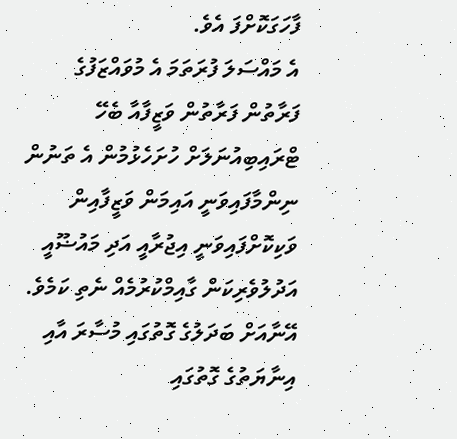ފާހަގަކޮށްފަ އެވެ.
އެ މައްސަލަ ފުރަތަމަ އެ މުވައްޒަފުގެ ފަރާތުން ފަރާތުން ވަޒީފާއާ ބެހޭ ޓްރައިބިއުނަލަށް ހުށަހެޅުމުން އެ ތަނުން ނިންމާފައިވަނީ އައިމަން ވަޒީފާއިން ވަކިކޮށްފައިވަނީ އިޖުރާއީ އަދި މައުޟޫއީ އަދުލުވެރިކަން ގާއިމްކުރުމެއް ނެތި ކަމެވެ. އޭނާއަށް ބަދަލުގެ ގޮތުގައި މުސާރަ އާއި އިނާޔަތުގެ ގޮތުގައި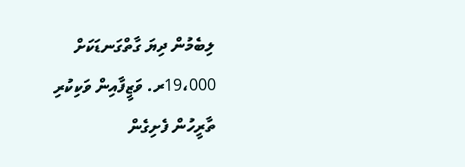ލިބެމުން ދިޔަ ގާތްގަނޑަކަށް 19،000ރ. ވަޒީފާއިން ވަކިކުރި ތާރީހުން ފެށިގެން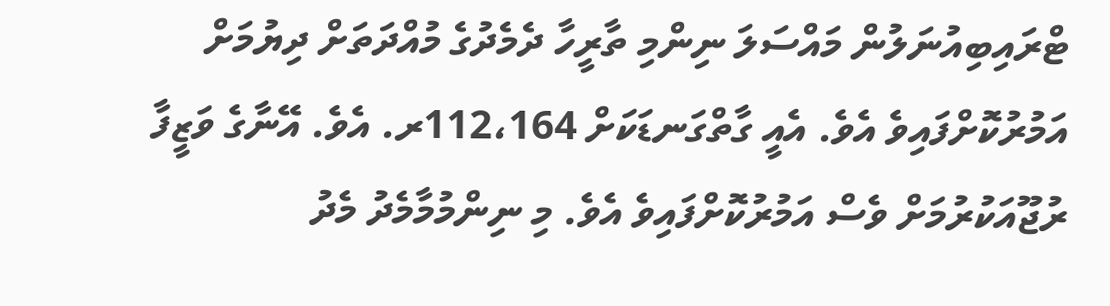ޓްރައިބިއުނަލުން މައްސަލަ ނިންމި ތާރީހާ ދެމެދުގެ މުއްދަތަށް ދިޔުމަށް އަމުރުކޮށްފައިވެ އެވެ. އެއީ ގާތްގަނޑަކަށް 112،164ރ. އެވެ. އޭނާގެ ވަޒީފާ ރުޖޫއަކުރުމަށް ވެސް އަމުރުކޮށްފައިވެ އެވެ. މި ނިންމުމާމެދު މެދު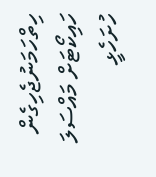ހިތްހަމަނުޖެހިގެން ހައިކޯޓަށް މައްސަލަ ހުށަހެޅީ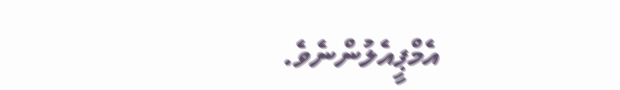އެމްޕީއެލުންނެވެ.